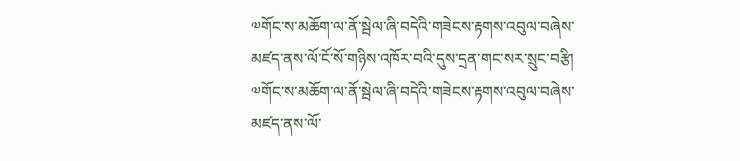༧གོང་ས་མཆོག་ལ་ནོ་སྦེལ་ཞི་བདེའི་གཟེངས་རྟགས་འབུལ་བཞེས་མཛད་ནས་ལོ་ངོ་སོ་གཉིས་འཁོར་བའི་དུས་དྲན་གང་སར་སྲུང་བརྩི།
༧གོང་ས་མཆོག་ལ་ནོ་སྦེལ་ཞི་བདེའི་གཟེངས་རྟགས་འབུལ་བཞེས་མཛད་ནས་ལོ་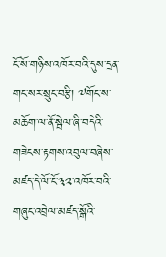ངོ་སོ་གཉིས་འཁོར་བའི་དུས་དྲན་གང་སར་སྲུང་བརྩི། ༧གོང་ས་མཆོག་ལ་ནོ་སྦེལ་ཞི་བདེའི་གཟེངས་རྟགས་འབུལ་བཞེས་མཛད་དེ་ལོ་ངོ་༣༢་འཁོར་བའི་གཞུང་འབྲེལ་མཛད་སྒོའི་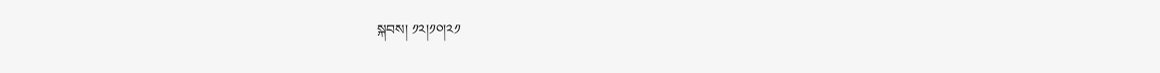སྐབས། ༡༢།༡༠།༢༡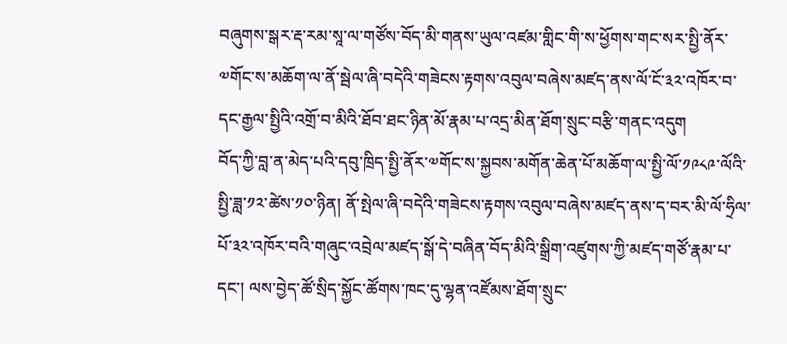བཞུགས་སྒར་རྡ་རམ་སཱ་ལ་གཙོས་བོད་མི་གནས་ཡུལ་འཛམ་གླིང་གི་ས་ཕྱོགས་གང་སར་སྤྱི་ནོར་༧གོང་ས་མཆོག་ལ་ནོ་སྦེལ་ཞི་བདེའི་གཟེངས་རྟགས་འབུལ་བཞེས་མཛད་ནས་ལོ་ངོ་༣༢་འཁོར་བ་དང་རྒྱལ་སྤྱིའི་འགྲོ་བ་མིའི་ཐོབ་ཐང་ཉིན་མོ་རྣམ་པ་འདྲ་མིན་ཐོག་སྲུང་བརྩི་གནང་འདུག
བོད་ཀྱི་བླ་ན་མེད་པའི་དབུ་ཁྲིད་སྤྱི་ནོར་༧གོང་ས་སྐྱབས་མགོན་ཆེན་པོ་མཆོག་ལ་སྤྱི་ལོ་༡༩༨༩་ལོའི་སྤྱི་ཟླ་༡༢་ཚེས་༡༠་ཉིན། ནོ་སྤེལ་ཞི་བདེའི་གཟེངས་རྟགས་འབུལ་བཞེས་མཛད་ནས་ད་བར་མི་ལོ་ཧྲིལ་པོ་༣༢་འཁོར་བའི་གཞུང་འབྲེལ་མཛད་སྒོ་དེ་བཞིན་བོད་མིའི་སྒྲིག་འཛུགས་ཀྱི་མཛད་གཙོ་རྣམ་པ་དང་། ལས་བྱེད་ཚོ་སྲིད་སྐྱོང་ཚོགས་ཁང་དུ་ལྷན་འཛོམས་ཐོག་སྲུང་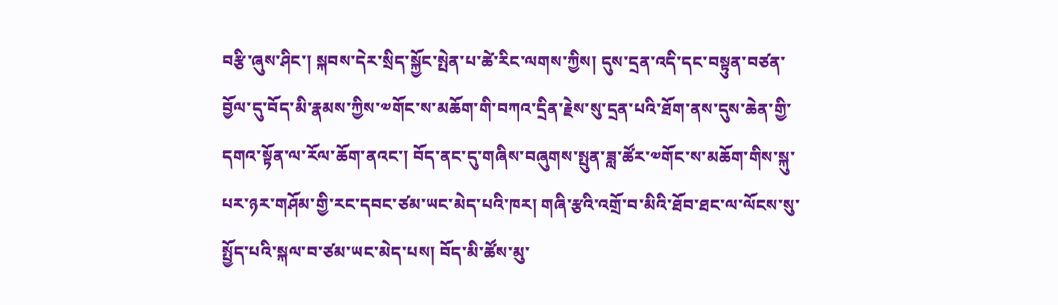བརྩི་ཞུས་ཤིང་། སྐབས་དེར་སྲིད་སྐྱོང་སྤེན་པ་ཚེ་རིང་ལགས་ཀྱིས། དུས་དྲན་འདི་དང་བསྟུན་བཙན་བྱོལ་དུ་བོད་མི་རྣམས་ཀྱིས་༧གོང་ས་མཆོག་གི་བཀའ་དྲིན་རྗེས་སུ་དྲན་པའི་ཐོག་ནས་དུས་ཆེན་གྱི་དགའ་སྟོན་ལ་རོལ་ཆོག་ནའང་། བོད་ནང་དུ་གཞིས་བཞུགས་སྤུན་ཟླ་ཚོར་༧གོང་ས་མཆོག་གིས་སྐུ་པར་ཉར་གཤོམ་གྱི་རང་དབང་ཙམ་ཡང་མེད་པའི་ཁར། གཞི་རྩའི་འགྲོ་བ་མིའི་ཐོབ་ཐང་ལ་ལོངས་སུ་སྤྱོད་པའི་སྐལ་བ་ཙམ་ཡང་མེད་པས། བོད་མི་ཚོས་མུ་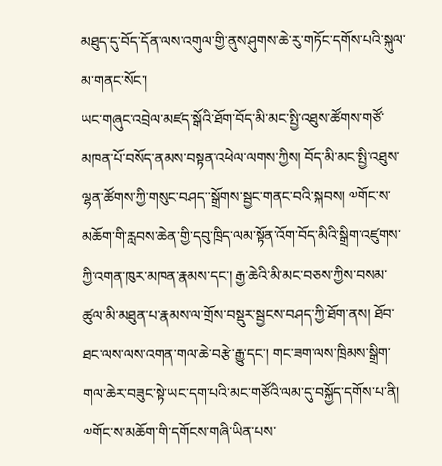མཐུད་དུ་བོད་དོན་ལས་འགུལ་གྱི་ནུས་ཤུགས་ཆེ་རུ་གཏོང་དགོས་པའི་སྐུལ་མ་གནང་སོང་།
ཡང་གཞུང་འབྲེལ་མཛད་སྒོའི་ཐོག་བོད་མི་མང་སྤྱི་འཐུས་ཚོགས་གཙོ་མཁན་པོ་བསོད་ནམས་བསྟན་འཕེལ་ལགས་ཀྱིས། བོད་མི་མང་སྤྱི་འཐུས་ལྷན་ཚོགས་ཀྱི་གསུང་བཤད་་སྒྲོགས་སྦྱང་གནང་བའི་སྐབས། ༧གོང་ས་མཆོག་གི་རླབས་ཆེན་གྱི་དབུ་ཁྲིད་ལམ་སྟོན་འོག་བོད་མིའི་སྒྲིག་འཛུགས་ཀྱི་འགན་ཁུར་མཁན་རྣམས་དང་། རྒྱ་ཆེའི་མི་མང་བཅས་ཀྱིས་བསམ་ཚུལ་མི་མཐུན་པ་རྣམས་ལ་གྲོས་བསྡུར་སྦྱངས་བཤད་ཀྱི་ཐོག་ནས། ཐོབ་ཐང་ལས་ལས་འགན་གལ་ཆེ་བརྩེ་རྒྱུ་དང་། གང་ཟག་ལས་ཁྲིམས་སྒྲིག་གལ་ཆེར་བཟུང་སྟེ་ཡང་དག་པའི་མང་གཙོའི་ལམ་དུ་བསྐྱོད་དགོས་པ་ནི། ༧གོང་ས་མཆོག་གི་དགོངས་གཞི་ཡིན་པས་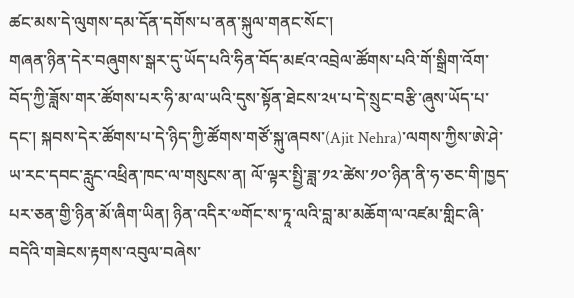ཚང་མས་དེ་ལུགས་དམ་དོན་དགོས་པ་ནན་སྐུལ་གནང་སོང་།
གཞན་ཉིན་དེར་བཞུགས་སྒར་དུ་ཡོད་པའི་ཧིན་བོད་མཛའ་འབྲེལ་ཚོགས་པའི་གོ་སྒྲིག་འོག་བོད་ཀྱི་ཟློས་གར་ཚོགས་པར་ཧི་མ་ལ་ཡའི་དུས་སྟོན་ཐེངས་༢༥་པ་དེ་སྲུང་བརྩི་ཞུས་ཡོད་པ་དང་། སྐབས་དེར་ཚོགས་པ་དེ་ཉིད་ཀྱི་ཚོགས་གཙོ་སྐུ་ཞབས་(Ajit Nehra)་ལགས་ཀྱིས་ཨེ་ཤེ་ཡ་རང་དབང་རླུང་འཕྲིན་ཁང་ལ་གསུངས་ན། ལོ་ལྟར་སྤྱི་ཟླ་༡༢་ཚེས་༡༠་ཉིན་ནི་ཧ་ཅང་གི་ཁྱད་པར་ཅན་གྱི་ཉིན་མོ་ཞིག་ཡིན། ཉིན་འདིར་༧གོང་ས་ཏཱ་ལའི་བླ་མ་མཆོག་ལ་འཛམ་གླིང་ཞི་བདེའི་གཟེངས་རྟགས་འབུལ་བཞེས་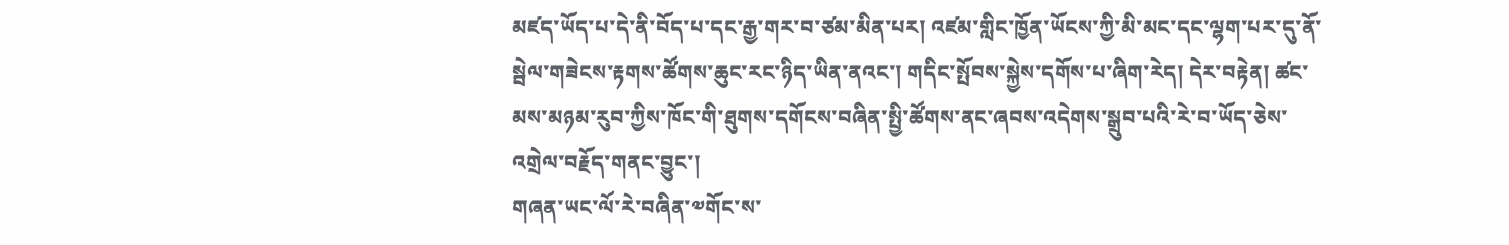མཛད་ཡོད་པ་དེ་ནི་བོད་པ་དང་རྒྱ་གར་བ་ཙམ་མིན་པར། འཛམ་གླིང་ཁྱོན་ཡོངས་ཀྱི་མི་མང་དང་ལྷག་པར་དུ་ནོ་སྦེལ་གཟེངས་རྟགས་ཚོགས་ཆུང་རང་ཉིད་ཡིན་ནའང་། གདིང་སྤོབས་སྐྱེས་དགོས་པ་ཞིག་རེད། དེར་བརྟེན། ཚང་མས་མཉམ་རུབ་ཀྱིས་ཁོང་གི་ཐུགས་དགོངས་བཞིན་སྤྱི་ཚོགས་ནང་ཞབས་འདེགས་སྒྲུབ་པའི་རེ་བ་ཡོད་ཅེས་འགྲེལ་བརྗོད་གནང་བྱུང་།
གཞན་ཡང་ལོ་རེ་བཞིན་༧གོང་ས་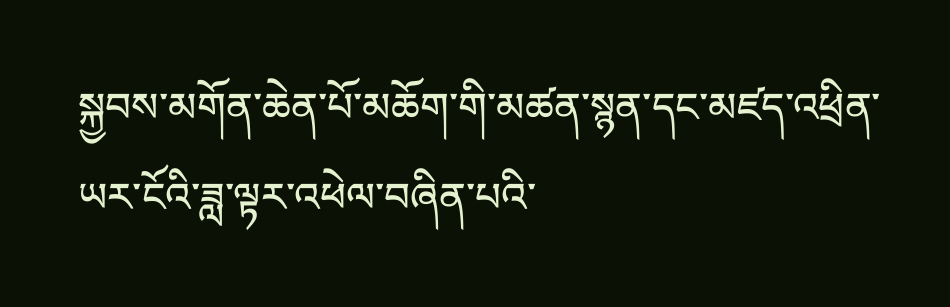སྐྱབས་མགོན་ཆེན་པོ་མཆོག་གི་མཚན་སྙན་དང་མཛད་འཕྲིན་ཡར་ངོའི་ཟླ་ལྟར་འཕེལ་བཞིན་པའི་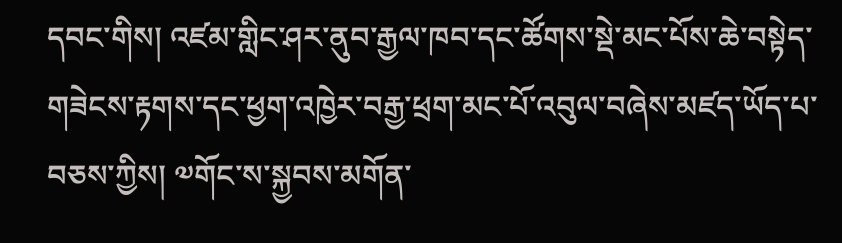དབང་གིས། འཛམ་གླིང་ཤར་ནུབ་རྒྱལ་ཁབ་དང་ཚོགས་སྡེ་མང་པོས་ཆེ་བསྟེད་གཟེངས་རྟགས་དང་ཕྱག་འཁྱེར་བརྒྱ་ཕྲག་མང་པོ་འབུལ་བཞེས་མཛད་ཡོད་པ་བཅས་ཀྱིས། ༧གོང་ས་སྐྱབས་མགོན་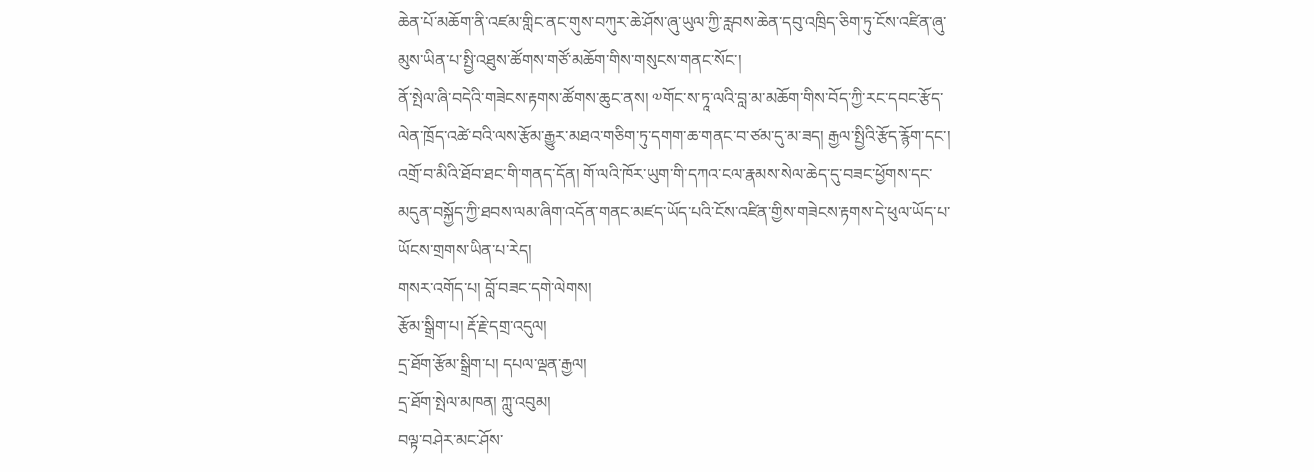ཆེན་པོ་མཆོག་ནི་འཛམ་གླིང་ནང་གུས་བཀུར་ཆེ་ཤོས་ཞུ་ཡུལ་ཀྱི་རླབས་ཆེན་དབུ་འཁྲིད་ཅིག་ཏུ་ངོས་འཛིན་ཞུ་མུས་ཡིན་པ་སྤྱི་འཐུས་ཚོགས་གཙོ་མཆོག་གིས་གསུངས་གནང་སོང་།
ནོ་སྤེལ་ཞི་བདེའི་གཟེངས་རྟགས་ཚོགས་ཆུང་ནས། ༧གོང་ས་ཏཱ་ལའི་བླ་མ་མཆོག་གིས་བོད་ཀྱི་རང་དབང་རྩོད་ལེན་ཁྲོད་འཚེ་བའི་ལས་རྩོམ་རྒྱུར་མཐའ་གཅིག་ཏུ་དགག་ཆ་གནང་བ་ཙམ་དུ་མ་ཟད། རྒྱལ་སྤྱིའི་རྩོད་རྙོག་དང་། འགྲོ་བ་མིའི་ཐོབ་ཐང་གི་གནད་དོན། གོ་ལའི་ཁོར་ཡུག་གི་དཀའ་ངལ་རྣམས་སེལ་ཆེད་དུ་བཟང་ཕྱོགས་དང་མདུན་བསྐྱོད་ཀྱི་ཐབས་ལམ་ཞིག་འདོན་གནང་མཛད་ཡོད་པའི་ངོས་འཛིན་གྱིས་གཟེངས་རྟགས་དེ་ཕུལ་ཡོད་པ་ཡོངས་གྲགས་ཡིན་པ་རེད།
གསར་འགོད་པ། བློ་བཟང་དགེ་ལེགས།
རྩོམ་སྒྲིག་པ། རྡོ་རྗེ་དགྲ་འདུལ།
དྲ་ཐོག་རྩོམ་སྒྲིག་པ། དཔལ་ལྡན་རྒྱལ།
དྲ་ཐོག་སྤེལ་མཁན། ཀླུ་འབུམ།
བལྟ་བཤེར་མང་ཤོས་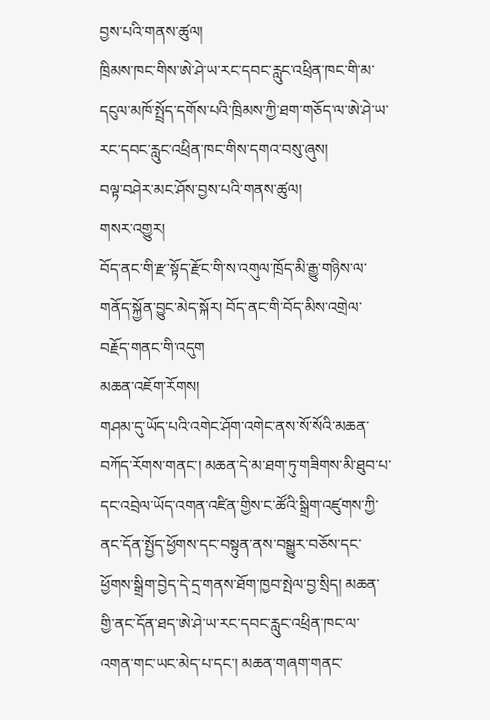བྱས་པའི་གནས་ཚུལ།
ཁྲིམས་ཁང་གིས་ཨེ་ཤེ་ཡ་རང་དབང་རླུང་འཕྲིན་ཁང་གི་མ་དངུལ་མཁོ་སྤྲོད་དགོས་པའི་ཁྲིམས་ཀྱི་ཐག་གཅོད་ལ་ཨེ་ཤེ་ཡ་རང་དབང་རླུང་འཕྲིན་ཁང་གིས་དགའ་བསུ་ཞུས།
བལྟ་བཤེར་མང་ཤོས་བྱས་པའི་གནས་ཚུལ།
གསར་འགྱུར།
བོད་ནང་གི་རྫ་སྟོད་རྫོང་གི་ས་འགུལ་ཁྲོད་མི་རྒྱུ་གཉིས་ལ་གནོད་སྐྱོན་བྱུང་མེད་སྐོར། བོད་ནང་གི་བོད་མིས་འགྲེལ་བརྗོད་གནང་གི་འདུག
མཆན་འཇོག་རོགས།
གཤམ་དུ་ཡོད་པའི་འགེང་ཤོག་འགེང་ནས་སོ་སོའི་མཆན་བཀོད་རོགས་གནང་། མཆན་དེ་མ་ཐག་ཏུ་གཟིགས་མི་ཐུབ་པ་དང་འབྲེལ་ཡོད་འགན་འཛིན་གྱིས་ང་ཚོའི་སྒྲིག་འཛུགས་ཀྱི་ནང་དོན་སྤྱོད་ཕྱོགས་དང་བསྟུན་ནས་བསྒྱུར་བཅོས་དང་ཕྱོགས་སྒྲིག་བྱེད་དེ་དྲ་གནས་ཐོག་ཁྱབ་སྤེལ་བྱ་སྲིད། མཆན་གྱི་ནང་དོན་ཐད་ཨེ་ཤེ་ཡ་རང་དབང་རླུང་འཕྲིན་ཁང་ལ་འགན་གང་ཡང་མེད་པ་དང་། མཆན་གཞག་གནང་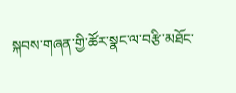སྐབས་གཞན་གྱི་ཚོར་སྣང་ལ་བརྩི་མཐོང་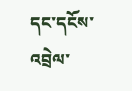དང་དངོས་འབྲེལ་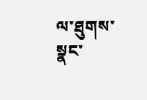ལ་ཐུགས་སྣང་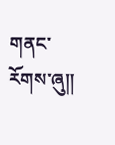གནང་རོགས་ཞུ༎